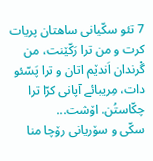7 تئو سکّیانی ساهتان پریات کرت و من ترا رَکّێنت، من گْرندان اَندێم اتان و ترا پَسّئو دات، مِریبائے آپانی کرّا ترا چکّاستُن. اۆشت...
سکّی و سۆریانی رۆچا منا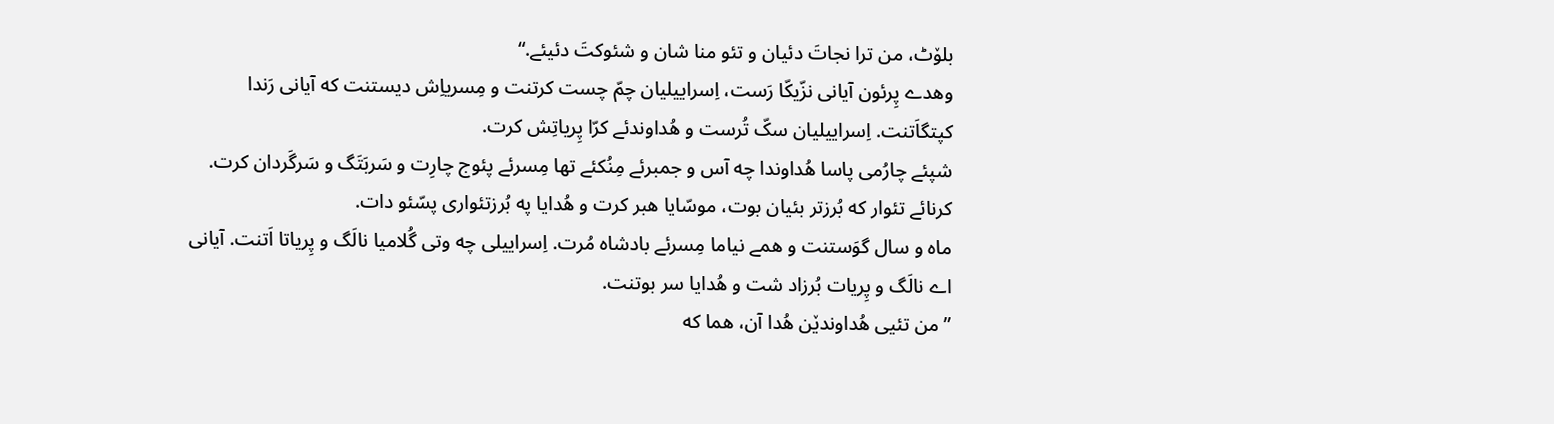بلۆٹ، من ترا نجاتَ دئیان و تئو منا شان و شئوکتَ دئیئے.“
وهدے پِرئون آیانی نزّیکّا رَست، اِسراییلیان چمّ چست کرتنت و مِسریاِش دیستنت که آیانی رَندا کپتگاَتنت. اِسراییلیان سکّ تُرست و هُداوندئے کرّا پِریاتِش کرت.
شپئے چارُمی پاسا هُداوندا چه آس و جمبرئے مِنُکئے تها مِسرئے پئوج چارِت و سَربَتَگ و سَرگَردان کرت.
کرنائے تئوار که بُرزتر بئیان بوت، موسّایا هبر کرت و هُدایا په بُرزتئواری پسّئو دات.
ماه و سال گوَستنت و همے نیاما مِسرئے بادشاه مُرت. اِسراییلی چه وتی گُلامیا نالَگ و پِریاتا اَتنت. آیانی اے نالَگ و پِریات بُرزاد شت و هُدایا سر بوتنت.
”من تئیی هُداوندێن هُدا آن، هما که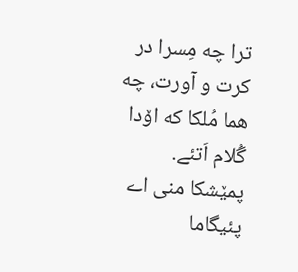ترا چه مِسرا در کرت و آورت، چه هما مُلکا که اۆدا گُلام اَتئے.
پمێشکا منی اے پئیگاما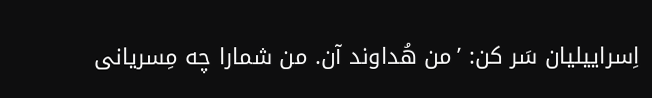اِسراییلیان سَر کن: ’من هُداوند آن. من شمارا چه مِسریانی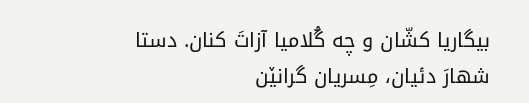بیگاریا کشّان و چه گُلامیا آزاتَ کنان. دستا شهارَ دئیان، مِسریان گرانێن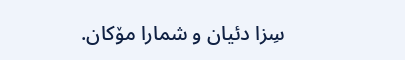سِزا دئیان و شمارا مۆکان.